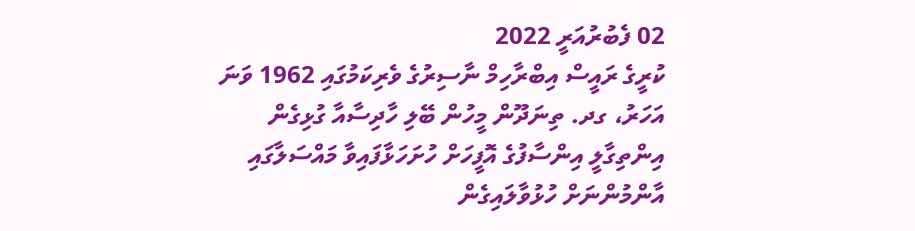02 ފެބުރުއަރީ 2022
ކުރީގެ ރައީސް އިބްރާހިމް ނާސިރުގެ ވެރިކަމުގައި 1962 ވަނަ އަހަރު، ގދ. ތިނަދޫން މީހުން ބޭލި ހާދިސާއާ ގުޅިގެން އިންތިގާލީ އިންސާފުގެ އޮފީހަށް ހުށަހަޅާފައިވާ މައްސަލާގައި އާންމުންނަށް ހުޅުވާލައިގެން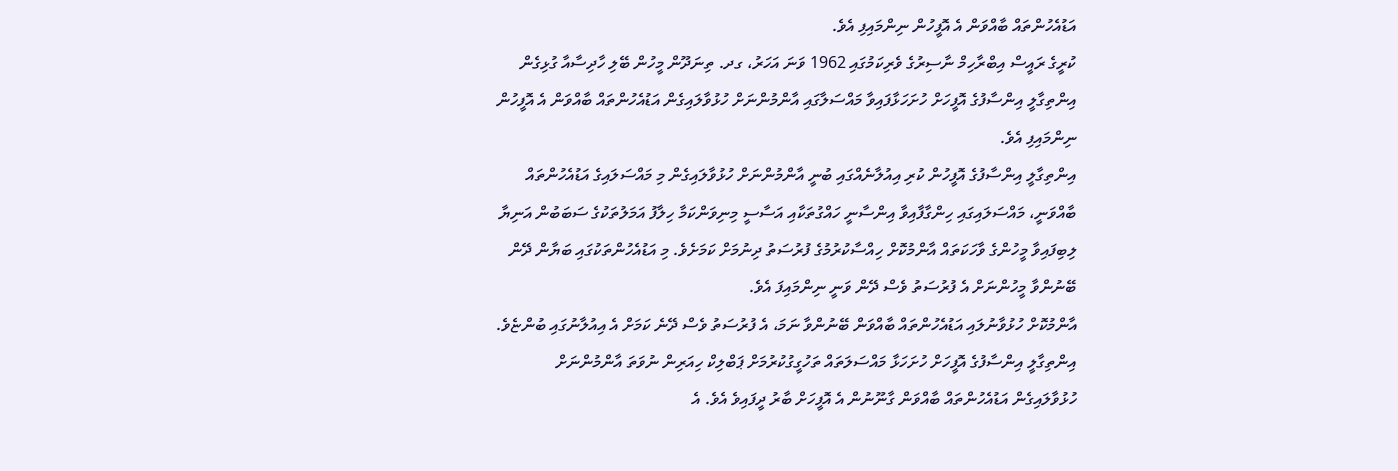އަޑުއެހުންތައް ބާއްވަން އެ އޮފީހުން ނިންމައިފި އެވެ.
ކުރީގެ ރައީސް އިބްރާހިމް ނާސިރުގެ ވެރިކަމުގައި 1962 ވަނަ އަހަރު، ގދ. ތިނަދޫން މީހުން ބޭލި ހާދިސާއާ ގުޅިގެން އިންތިގާލީ އިންސާފުގެ އޮފީހަށް ހުށަހަޅާފައިވާ މައްސަލާގައި އާންމުންނަށް ހުޅުވާލައިގެން އަޑުއެހުންތައް ބާއްވަން އެ އޮފީހުން ނިންމައިފި އެވެ.
އިންތިގާލީ އިންސާފުގެ އޮފީހުން ކުރި އިއުލާނެއްގައި ބުނީ އާންމުންނަށް ހުޅުވާލައިގެން މި މައްސަލައިގެ އަޑުއެހުންތައް ބާއްވަނީ، މައްސަލައިގައި ހިންގާފާއިވާ އިންސާނީ ހައްގުތަކާއި އަސާސީ މިނިވަންކަމާ ހިލާފު އަމަލުތަކުގެ ސަބަބުން އަނިޔާ ލިބިފައިވާ މީހުންގެ ވާހަކަތައް އާންމުކޮށް ހިއްސާކުރުމުގެ ފުރުސަތު ދިނުމަށް ކަމަށެވެ. މި އަޑުއެހުންތަކުގައި ބަޔާން ދޭން ބޭނުންވާ މީހުންނަށް އެ ފުރުސަތު ވެސް ދޭން ވަނީ ނިންމައިފަ އެވެ.
އާންމުކޮށް ހުޅުވާނުލައި އަޑުއެހުންތައް ބާއްވަން ބޭނުންވާ ނަމަ، އެ ފުރުސަތު ވެސް ދޭނެ ކަމަށް އެ އިއުލާނުގައި ބުންޏެވެ.
އިންތިގާލީ އިންސާފުގެ އޮފީހަށް ހުށަހަޅާ މައްސަލަތައް ތަހުގީގުކުރުމަށް ޕަބްލިކް ހިއަރިން ނުވަތަ އާންމުންނަށް ހުޅުވާލައިގެން އަޑުއެހުންތައް ބާއްވަން ގާނޫނުން އެ އޮފީހަށް ބާރު ދީފައިވެ އެވެ. އެ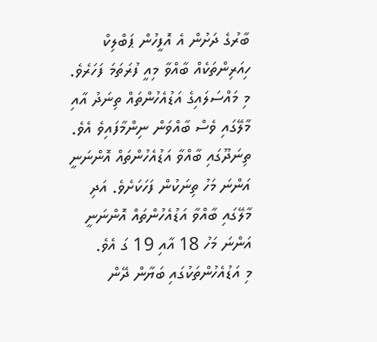ބާރުގެ ދަށުން އެ އޮފީހުން ޕަބްލިކް ހިއަރިންތަކެއް ބާއްވާ މިއީ ފުރަތަމަ ފަހަރެވެ.
މި މައްސަލައިގެ އަޑުއެހުންތައް ތިނަދު އާއި މާލޭގައި ވެސް ބާއްވަން ނިންމާފައިވެ އެވެ. ތިނަދޫގައި ބާއްވާ އަޑުއެހުންތައް އޮންނަނީ އަންނަ މަހު ތިނަކުން ފަހަކަށެވެ. އަދި މާލޭގައި ބާއްވާ އަޑުއެހުންތައް އޮންނަނީ އަންނަ މަހު 18 އާއި 19 ގަ އެވެ.
މި އަޑުއެހުންތަކުގައި ބަޔާން ދޭން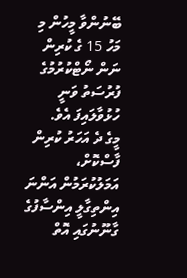ބޭނުންވާ މީހުން މި މަހު 15 ގެ ކުރިން ނަން ނޯޓްކުރުމުގެ ފުރުސަތު ވަނީ ހުޅުވާލައިފަ އެވެ.
މީގެ ދެ އަހަރު ކުރިން ފާސްކޮށް، އަމަލުކުރަމުން އަންނަ އިންތިގާލީ އިންސާފުގެ ގާނޫނުގައި އޮތް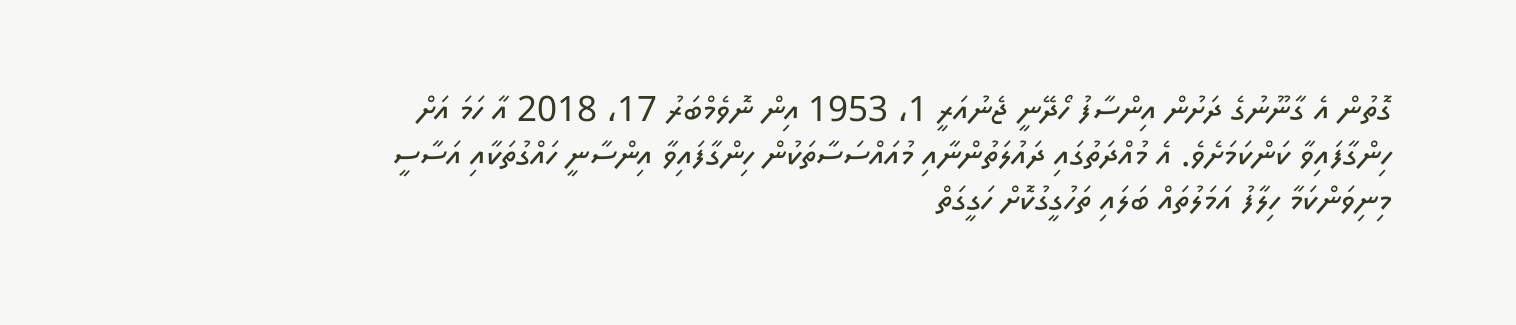ގޮތުން އެ ގާނޫނުގެ ދަށުން އިންސާފު ހޯދޭނީ ޖެނުއަރީ 1، 1953 އިން ނޮވެމްބަރު 17، 2018 އާ ހަމަ އަށް ހިންގާފައިވާ ކަންކަމަށެވެ. އެ މުއްދަތުގައި ދައުލަތުންނާއި މުއައްސަސާތަކުން ހިންގާފައިވާ އިންސާނީ ހައްގުތަކާއި އަސާސީ މިނިވަންކަމާ ހިލާފު އަމަލުތައް ބަލައި ތަހުގީގުކޮށް ހަގީގަތް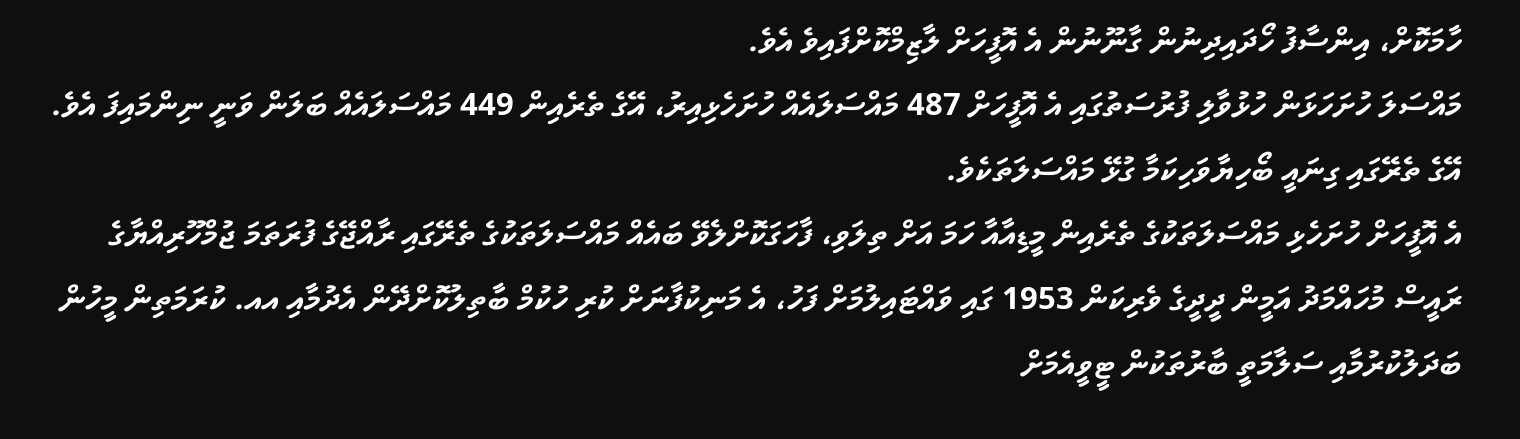ހާމަކޮށް، އިންސާފު ހޯދައިދިނުން ގާނޫނުން އެ އޮފީހަށް ލާޒިމްކޮށްފައިވެ އެވެ.
މައްސަލަ ހުށަހަޅަން ހުޅުވާލި ފުރުސަތުގައި އެ އޮފީހަށް 487 މައްސަލައެއް ހުށަހެޅިއިރު، އޭގެ ތެރެއިން 449 މައްސަލައެއް ބަލަން ވަނީ ނިންމައިފަ އެވެ. އޭގެ ތެރޭގައި ގިނައީ ބޯހިޔާވަހިކަމާ ގުޅޭ މައްސަލަތަކެވެ.
އެ އޮފީހަށް ހުށަހެޅި މައްސަލަތަކުގެ ތެރެއިން މީޑިއާއާ ހަމަ އަށް ތިލަވި، ފާހަގަކޮށްލެވޭ ބައެއް މައްސަލަތަކުގެ ތެރޭގައި ރާއްޖޭގެ ފުރަތަމަ ޖުމްހޫރިއްޔާގެ ރައީސް މުހައްމަދު އަމީން ދީދީގެ ވެރިކަން 1953 ގައި ވައްޓައިލުމަށް ފަހު، އެ މަނިކުފާނަށް ކުރި ހުކުމް ބާތިލުކޮށްދޭން އެދުމާއި އއ. ކުރަމަތިން މީހުން ބަދަލުކުރުމާއި ސަލާމަތީ ބާރުތަކުން ޓީވީއެމަށް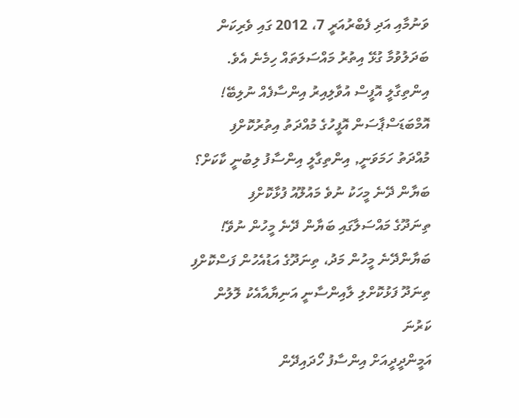ވަނުމާއި އަދި ފެބްރުއަރީ 7، 2012 ގައި ވެރިކަން ބަދަލުވުމާ ގުޅޭ އިތުރު މައްސަލަތައް ހިމެނެ އެވެ.
އިންތިގާލީ އޮފީސް އުވާލިއިރު އިންސާފެއް ނުލިބޭ!
އޮމްބަޑަސްޕާސަން އޮފީހުގެ މުއްދަތު އިތުރުކޮށްފި
މުއްދަތު ހަމަވަނީ, އިންތިގާލީ އިންސާފު ލިބުނީ ކާކަށް؟
ބަޔާން ދޭނެ މީހަކު ނުވެ މައުލޫއު ފުޅާކޮށްފި
ތިނަދޫގެ މައްސަލާގައި ބަޔާން ދޭނެ މީހުން ނުވޭ!
ބަޔާންދޭނެ މީހުން މަދު، ތިނަދޫގެ އަޑުއެހުން ފަސްކޮށްފި
ތިނަދޫ ފަޅުކޮށްލި ލާއިންސާނީ އަނިޔާއާއެކު ލޮލުން ކަރުނަ
އަމީންދީދީއަށް އިންސާފު ހޯދައިދޭން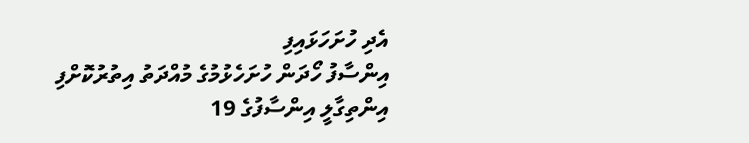އެދި ހުށަހަޅައިފި
އިންސާފު ހޯދަން ހުށަހެޅުމުގެ މުއްދަތު އިތުރުކޮށްފި
އިންތިގާލީ އިންސާފުގެ 19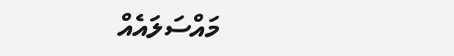މައްސަލައެއް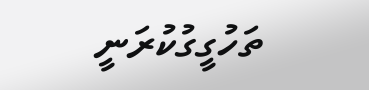ތަހުގީގުކުރަނީ